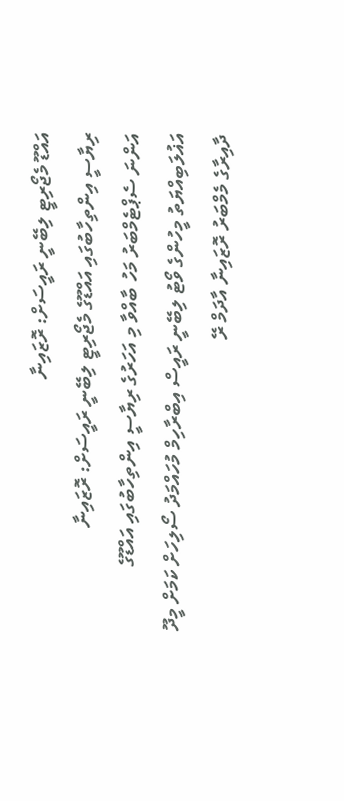އައްޑޫ މެޖޯރިޓީ ލިބޭނީ ރައީސަށް: ރޮޒައިނާ
ރިޔާސީ އިންތިހާބުގައި އައްޑޫގެ މެޖޯރިޓީ ލިބޭނީ ރައީސަށް: ރޮޒައިނާ
އަންނަ ސެޕްޓެމްބަރު މަހު ބާއްވާ މި އަހަރުގެ ރިޔާސީ އިންތިހާބުގައި އައްޑޫގެ އަޣުލަބިއްޔަތު މީހުންގެ ވޯޓު ލިބޭނީ ރައީސް އިބްރާހިމް މުހައްމަދު ސޯލިހަށް ކަމަށް މީދޫ ދާއިރާގެ މެމްބަރު ރޮޒައިނާ އާދަމް ރޭ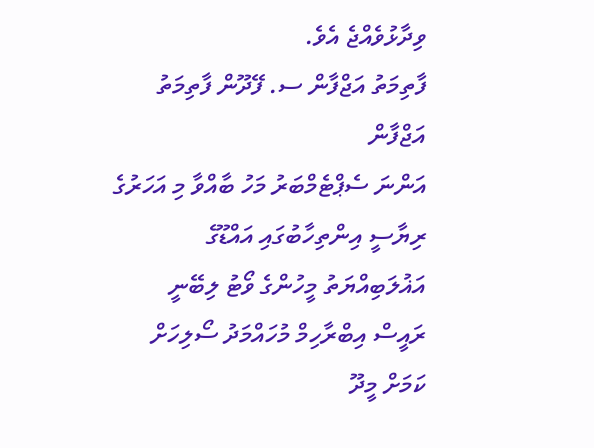ވިދާޅުވެއްޖެ އެވެ.
ފާތިމަތު އަޖްފާން ސ. ފޭދޫން ފާތިމަތު އަޖްފާން
އަންނަ ސެޕްޓެމްބަރު މަހު ބާއްވާ މި އަހަރުގެ ރިޔާސީ އިންތިހާބުގައި އައްޑޫގެ އަޣުލަބިއްޔަތު މީހުންގެ ވޯޓު ލިބޭނީ ރައީސް އިބްރާހިމް މުހައްމަދު ސޯލިހަށް ކަމަށް މީދޫ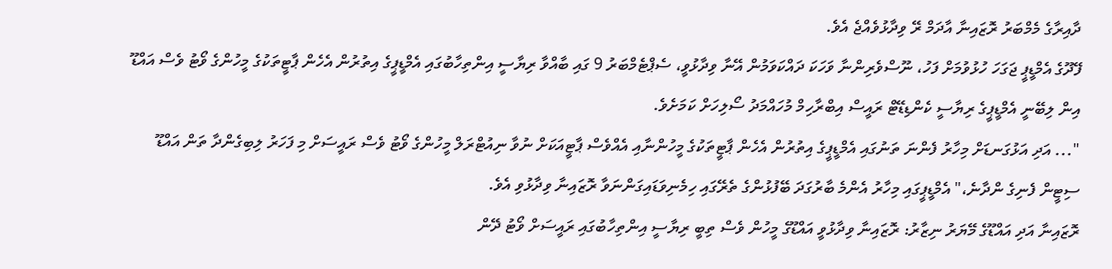ދާއިރާގެ މެމްބަރު ރޮޒައިނާ އާދަމް ރޭ ވިދާޅުވެއްޖެ އެވެ.
ފޭދޫގެ އެމްޑީޕީ ޖަގަހަ ހުޅުވުމަށް ފަހު، ނޫސްވެރިންނާ ވަހަކަ ދައްކަވަމުން އޭނާ ވިދާޅުވީ، ސެޕްޓެމްބަރު 9 ގައި ބާއްވާ ރިޔާސީ އިންތިހާބުގައި އެމްޑީޕީގެ އިތުރުން އެހެން ޕާޓީތަކުގެ މީހުންގެ ވޯޓު ވެސް އައްޑޫ އިން ލިބޭނީ އެމްޑީޕީގެ ރިޔާސީ ކެންޑިޑޭޓް ރައީސް އިބްރާހިމް މުހައްމަދު ސޯލިހަށް ކަމަށެވެ.
"... އަދި އަޅުގަނޑަށް މިހާރު ފެންނަ ތަނުގައި އެމްޑީޕީގެ އިތުރުން އެހެން ޕާޓީތަކުގެ މީހުންނާއި އެއްވެސް ޕާޓީއަކަށް ނުވާ ނިއުޓްރަލް މީހުންގެ ވޯޓު ވެސް ރައީސަށް މި ފަހަރު ލިބިގެންދާ ތަން އައްޑޫ ސިޓީން ފެނިގެ ންދާނެ،" އެމްޑީޕީގައި މިހާރު އެންމެ ބާރުގަދަ ބޭފުޅުންގެ ތެރޭގައި ހިމެނިވަޑައިގަންނަވާ ރޮޒައިނާ ވިދާޅުވި އެވެ.
ރޮޒައިނާ އަދި އައްޑޫގެ މޭޔަރު ނިޒާރު: ރޮޒައިނާ ވިދާޅުވީ އައްޑޫގެ މީހުން ވެސް ތިބީ ރިޔާސީ އިންތިހާބުގައި ރައީސަށް ވޯޓު ދޭން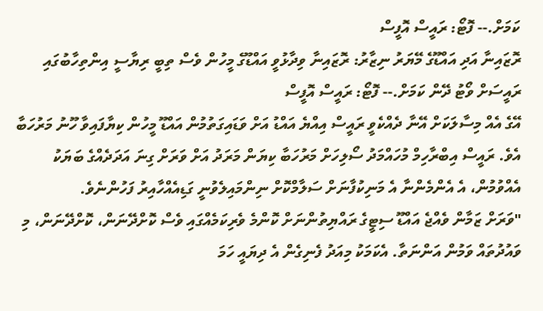ކަމަށް.-- ފޮޓޯ: ރައީސް އޮފީސް
ރޮޒައިނާ އަދި އައްޑޫގެ މޭޔަރު ނިޒާރު: ރޮޒައިނާ ވިދާޅުވީ އައްޑޫގެ މީހުން ވެސް ތިބީ ރިޔާސީ އިންތިހާބުގައި ރައީސަށް ވޯޓު ދޭން ކަމަށް.-- ފޮޓޯ: ރައީސް އޮފީސް
އޭގެ އެއް މިސާލަކަށް އޭނާ ދެއްކެވީ ރައީސް އިއްޔެ އައްޑު އަށް ވަޑައިގަތުމުން އައްޑޫ މީހުން ކިޔާފައިވާ ހޫނު މަރުހަބާ އެވެ. ރައީސް އިބްރާހިމް މުހައްމަދު ސޯލިހަށް މަރުހަބާ ކިޔަން މަރަދު އަށް ވަރަށް ގިނަ އަދަދެއްގެ ބަޔަކު އެއްވުމުން، އެ އެންމެންނާ އެ މަނިކުފާނަށް ސަލާމްކޮށް ނިންމައިލެވުނީ ގަޑިއެއްހާއިރު ފަހުންނެވެ.
"ވަރަށް ޒަމާން ވެއްޖެ އައްޑޫ ސިޓީގެ ރައްޔިތުންނަށް ކޮންމެ ވެރިކަމެއްގައި ވެސް ކޮށްދޭނަން، ކޮށްދޭނަން، މި ވައުދުތައް ވަމުން އަންނަތާ. އެކަމަކު މިއަދު ފެނިގެން އެ ދިޔައީ ހަމަ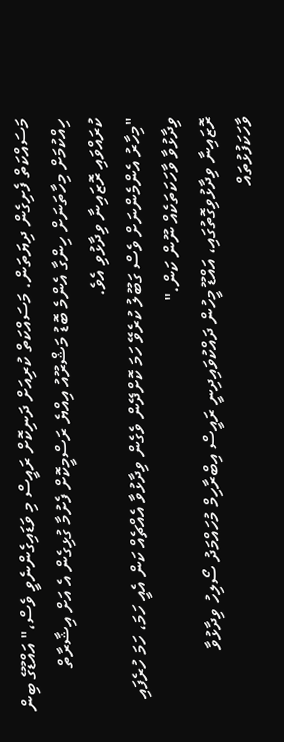މަސައްކަތް ފެށިގެން ދިޔަތަން. މަސައްކަތް ކުރިއަށް ދަނިކޮށް ރައީސް މި ވަޑައިގެންނެވީ ވެސް،" އައްޑޫގެ ބިން ހިއްކުމަށް މިހާތަނަށް ހިންގާ އެންމެ ބޮޑު މަޝްރޫއު އިއްޔެ ރަސްމީކޮށް ފެށުމާ ގުޅިގެން އެ އަށް އިޝާރާތް ކުރައްވައި ރޮޒައިނާ ވިދާޅުވި އެވެ.
"މިހާރު އެންމެންނަށް ވެސް ގަބޫލު ކުރެވޭ ހަމަ ކޮށްދޭން ވެގެން ވިދާޅުވާ އެއްޗެއް ކަން އެއީ ހަމަ، ހަމަ ހުރެފައި ވިދާޅުވާ ވާހަކަތަކެއް ނޫން ކަން."
ރޮޒައިނާ ވިދާޅުވިގޮތުގައި، އައްޑޫ މީހުން ދައްކުވައިދިނީ ރައީސް އިބްރާހިމް މުހައްމަދު ސޯލިހު ވިދާޅުވާ ވާހަކަފުޅުތައް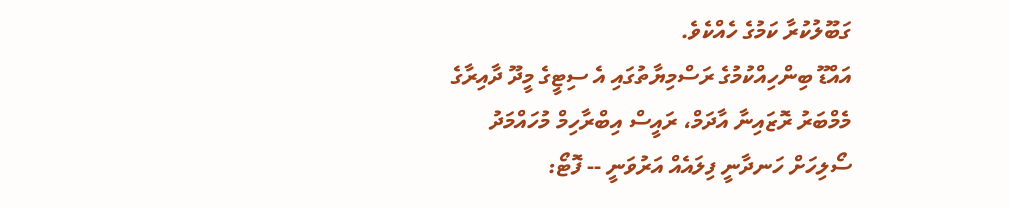ގަބޫލުކުރާ ކަމުގެ ހެއްކެވެ.
އައްޑޫ ބިންހިއްކުމުގެ ރަސްމިޔާތުގައި އެ ސިޓީގެ މީދޫ ދާއިރާގެ މެމްބަރު ރޮޒައިނާ އާދަމް، ރައީސް އިބްރާހިމް މުހައްމަދު ސޯލިހަށް ހަނދާނީ ފިލައެއް އަރުވަނީ -- ފޮޓޯ: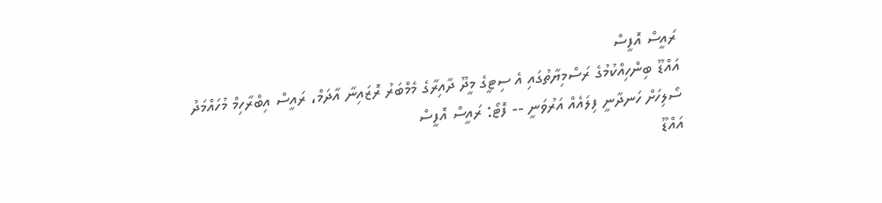ރައީސް އޮފީސް
އައްޑޫ ބިންހިއްކުމުގެ ރަސްމިޔާތުގައި އެ ސިޓީގެ މީދޫ ދާއިރާގެ މެމްބަރު ރޮޒައިނާ އާދަމް، ރައީސް އިބްރާހިމް މުހައްމަދު ސޯލިހަށް ހަނދާނީ ފިލައެއް އަރުވަނީ -- ފޮޓޯ: ރައީސް އޮފީސް
އައްޑޫ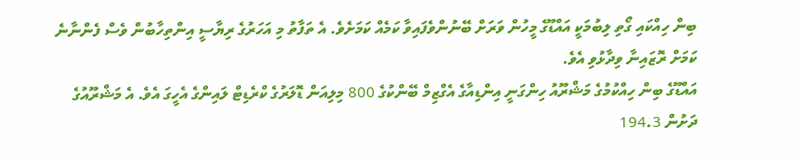ބިން ހިއްކައި ގޯތި ލިބުމަކީ އައްޑޫގެ މީހުން ވަރަށް ބޭނުންވެފައިވާ ކަމެއް ކަމަށެވެ. އެ ތަފާތު މި އަހަރުގެ ރިޔާސީ އިންތިހާބުން ވެސް ފެންނާނެ ކަމަށް ރޮޒައިނާ ވިދާޅުވި އެވެ.
އައްޑޫގެ ބިން ހިއްކުމުގެ މަޝްރޫއު ހިންގަނީ އިންޑިއާގެ އެގްޒިމް ބޭންކުގެ 800 މިލިއަން ޑޮލަރުގެ ކްރެޑިޓް ލައިންގެ އެހީގަ އެވެ. އެ މަޝްރޫއުގެ ދަށުން 194.3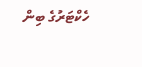ހެކްޓަރުގެ ބިން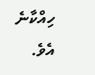ހިއްކާނެ އެވެ.